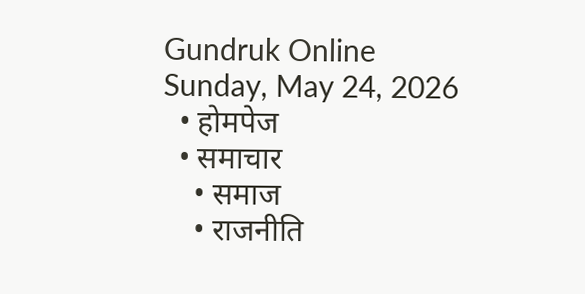Gundruk Online
Sunday, May 24, 2026
  • होमपेज
  • समाचार
    • समाज
    • राजनीति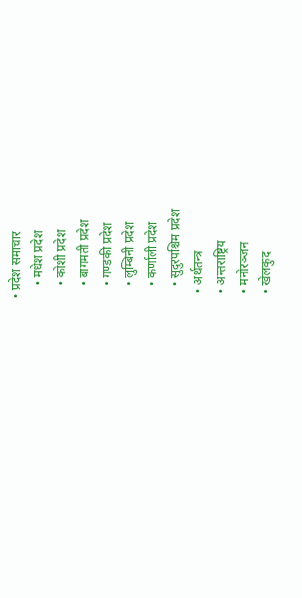• प्रदेश समाचार
    • मधेश प्रदेश
    • कोशी प्रदेश
    • बागमती प्रदेश
    • गण्डकी प्रदेश
    • लुम्बिनी प्रदेश
    • कर्णाली प्रदेश
    • सुदुरपश्चिम प्रदेश
  • अर्थतन्त्र
  • अन्तराष्ट्रिय
  • मनोरञ्जन
  • खेलकुद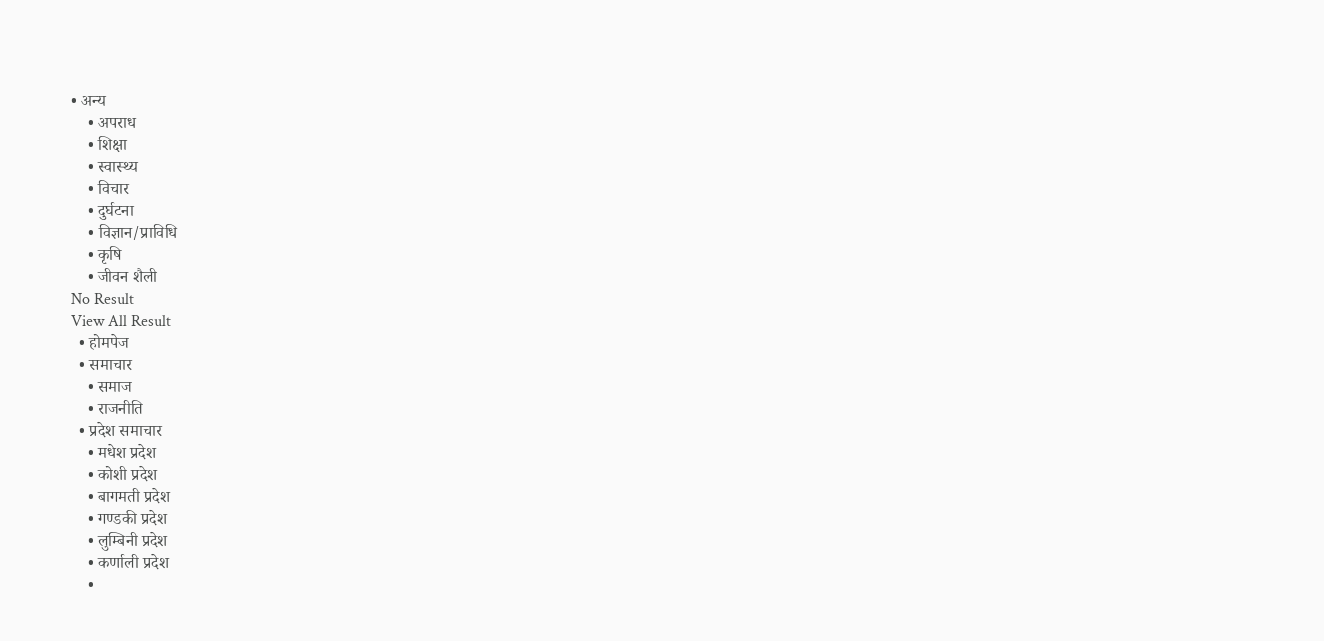• अन्य
    • अपराध
    • शिक्षा
    • स्वास्थ्य
    • विचार
    • दुर्घटना
    • विज्ञान/प्राविधि
    • कृषि
    • जीवन शैली
No Result
View All Result
  • होमपेज
  • समाचार
    • समाज
    • राजनीति
  • प्रदेश समाचार
    • मधेश प्रदेश
    • कोशी प्रदेश
    • बागमती प्रदेश
    • गण्डकी प्रदेश
    • लुम्बिनी प्रदेश
    • कर्णाली प्रदेश
    •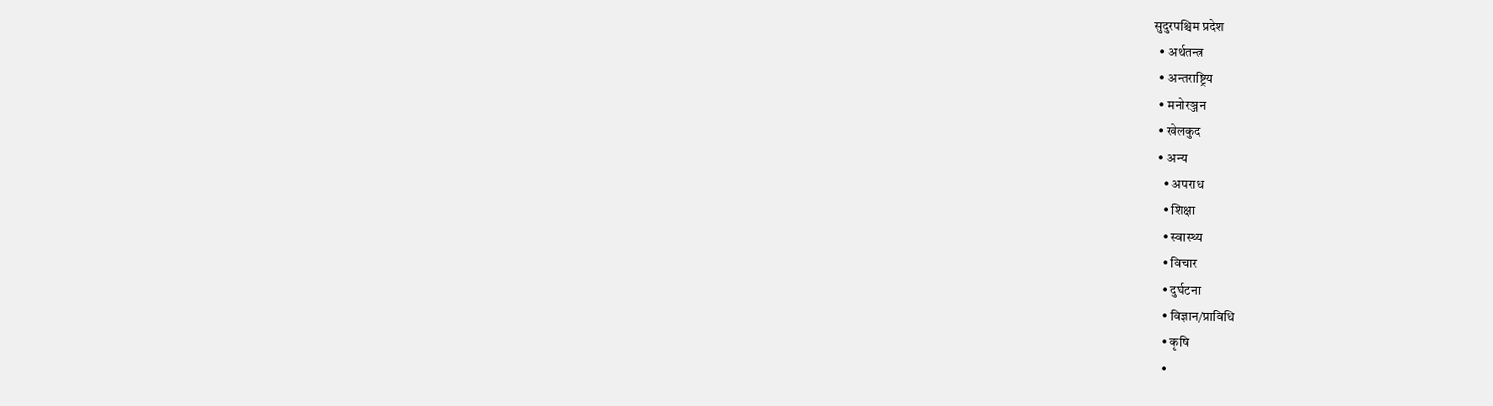सुदुरपश्चिम प्रदेश
  • अर्थतन्त्र
  • अन्तराष्ट्रिय
  • मनोरञ्जन
  • खेलकुद
  • अन्य
    • अपराध
    • शिक्षा
    • स्वास्थ्य
    • विचार
    • दुर्घटना
    • विज्ञान/प्राविधि
    • कृषि
    •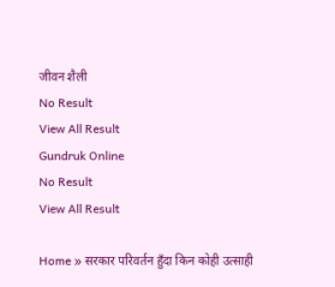जीवन शैली
No Result
View All Result
Gundruk Online
No Result
View All Result

Home » सरकार परिवर्तन हुँदा किन कोही उत्साही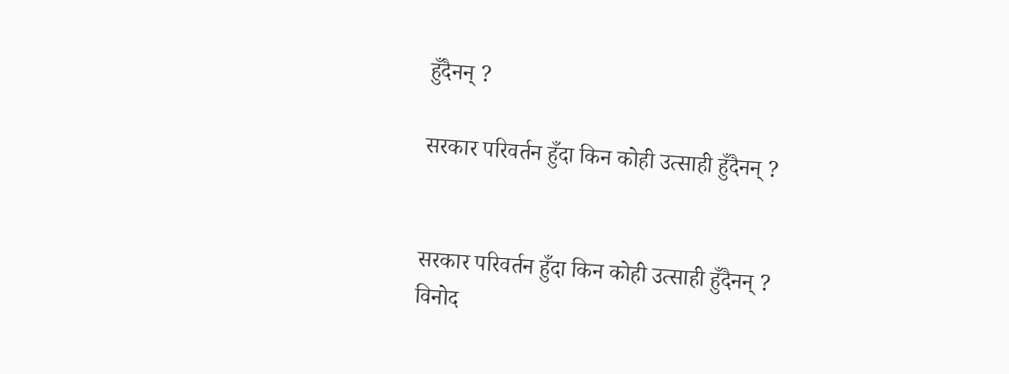हुँदैनन् ?

सरकार परिवर्तन हुँदा किन कोही उत्साही हुँदैनन् ?


सरकार परिवर्तन हुँदा किन कोही उत्साही हुँदैनन् ?
विनोद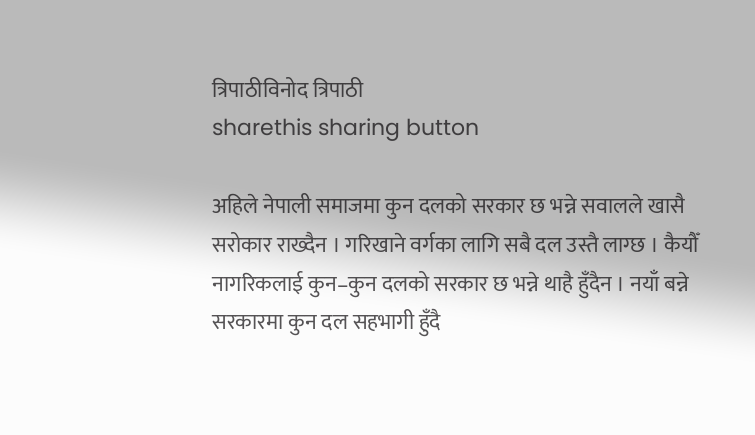त्रिपाठीविनोद त्रिपाठी
sharethis sharing button

अहिले नेपाली समाजमा कुन दलको सरकार छ भन्ने सवालले खासै सरोकार राख्दैन । गरिखाने वर्गका लागि सबै दल उस्तै लाग्छ । कैयौँ नागरिकलाई कुन–कुन दलको सरकार छ भन्ने थाहै हुँदैन । नयाँ बन्ने सरकारमा कुन दल सहभागी हुँदै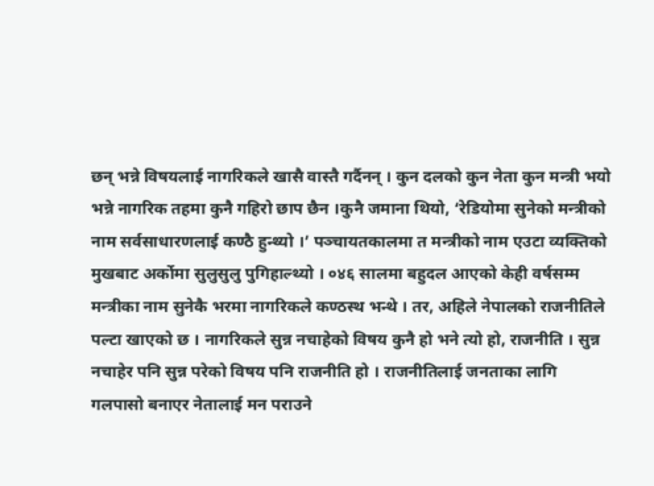छन् भन्ने विषयलाई नागरिकले खासै वास्तै गर्दैनन् । कुन दलको कुन नेता कुन मन्त्री भयो भन्ने नागरिक तहमा कुनै गहिरो छाप छैन ।कुनै जमाना थियो, ‘रेडियोमा सुनेको मन्त्रीको नाम सर्वसाधारणलाई कण्ठै हुन्थ्यो ।’ पञ्चायतकालमा त मन्त्रीको नाम एउटा व्यक्तिको मुखबाट अर्कोमा सुलुसुलु पुगिहाल्थ्यो । ०४६ सालमा बहुदल आएको केही वर्षसम्म मन्त्रीका नाम सुनेकै भरमा नागरिकले कण्ठस्थ भन्थे । तर, अहिले नेपालको राजनीतिले पल्टा खाएको छ । नागरिकले सुन्न नचाहेको विषय कुनै हो भने त्यो हो, राजनीति । सुन्न नचाहेर पनि सुन्न परेको विषय पनि राजनीति हो । राजनीतिलाई जनताका लागि गलपासो बनाएर नेतालाई मन पराउने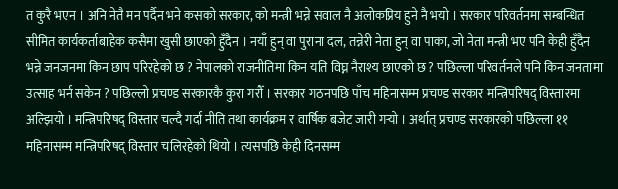त कुरै भएन । अनि नेतै मन पर्दैन भने कसको सरकार, को मन्त्री भन्ने सवाल नै अलोकप्रिय हुने नै भयो । सरकार परिवर्तनमा सम्बन्धित सीमित कार्यकर्ताबाहेक कसैमा खुसी छाएको हुँदैन । नयाँ हुन् वा पुराना दल, तन्नेरी नेता हुन् वा पाका, जो नेता मन्त्री भए पनि केही हुँदैन भन्ने जनजनमा किन छाप परिरहेको छ ? नेपालको राजनीतिमा किन यति विघ्न नैराश्य छाएको छ ? पछिल्ला परिवर्तनले पनि किन जनतामा उत्साह भर्न सकेन ? पछिल्लो प्रचण्ड सरकारकै कुरा गरौँ । सरकार गठनपछि पाँच महिनासम्म प्रचण्ड सरकार मन्त्रिपरिषद् विस्तारमा अल्झियो । मन्त्रिपरिषद् विस्तार चल्दै गर्दा नीति तथा कार्यक्रम र वार्षिक बजेट जारी गर्‍यो । अर्थात् प्रचण्ड सरकारको पछिल्ला ११ महिनासम्म मन्त्रिपरिषद् विस्तार चलिरहेको थियो । त्यसपछि केही दिनसम्म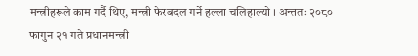मन्त्रीहरूले काम गर्दै थिए, मन्त्री फेरबदल गर्ने हल्ला चलिहाल्यो । अन्ततः २०८० फागुन २१ गते प्रधानमन्त्री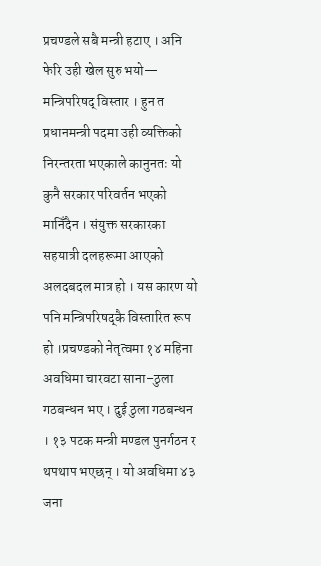प्रचण्डले सबै मन्त्री हटाए । अनि फेरि उही खेल सुरु भयो— मन्त्रिपरिषद् विस्तार । हुन त प्रधानमन्त्री पदमा उही व्यक्तिको निरन्तरता भएकाले कानुनतः यो कुनै सरकार परिवर्तन भएको मानिँदैन । संयुक्त सरकारका सहयात्री दलहरूमा आएको अलदबदल मात्र हो । यस कारण यो पनि मन्त्रिपरिषद्कै विस्तारित रूप हो ।प्रचण्डको नेतृत्वमा १४ महिना अवधिमा चारवटा साना–ठुला गठबन्धन भए । दुई ठुला गठबन्धन । १३ पटक मन्त्री मण्डल पुनर्गठन र थपथाप भएछन् । यो अवधिमा ४३ जना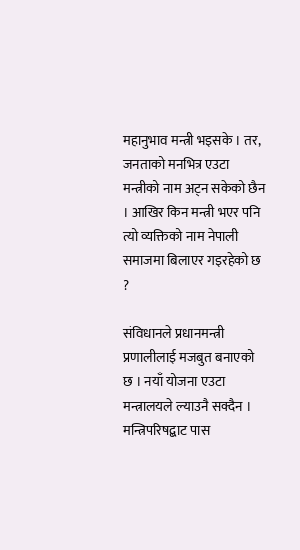महानुभाव मन्त्री भइसके । तर, जनताको मनभित्र एउटा मन्त्रीको नाम अट्न सकेको छैन । आखिर किन मन्त्री भएर पनि त्यो व्यक्तिको नाम नेपाली समाजमा बिलाएर गइरहेको छ ?

संविधानले प्रधानमन्त्री प्रणालीलाई मजबुत बनाएको छ । नयाँ योजना एउटा मन्त्रालयले ल्याउनै सक्दैन । मन्त्रिपरिषद्बाट पास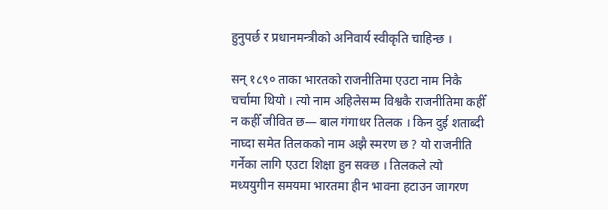हुनुपर्छ र प्रधानमन्त्रीको अनिवार्य स्वीकृति चाहिन्छ ।

सन् १८९० ताका भारतको राजनीतिमा एउटा नाम निकै चर्चामा थियो । त्यो नाम अहिलेसम्म विश्वकै राजनीतिमा कहीँ न कहीँ जीवित छ— बाल गंगाधर तिलक । किन दुई शताब्दी नाघ्दा समेत तिलकको नाम अझै स्मरण छ ? यो राजनीति गर्नेका लागि एउटा शिक्षा हुन सक्छ । तिलकले त्यो मध्ययुगीन समयमा भारतमा हीन भावना हटाउन जागरण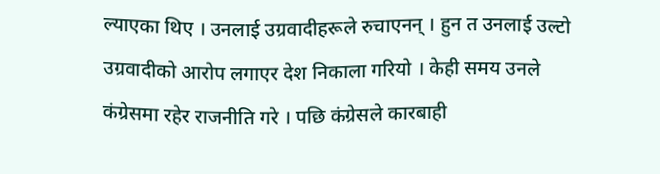ल्याएका थिए । उनलाई उग्रवादीहरूले रुचाएनन् । हुन त उनलाई उल्टो उग्रवादीको आरोप लगाएर देश निकाला गरियो । केही समय उनले कंग्रेसमा रहेर राजनीति गरे । पछि कंग्रेसले कारबाही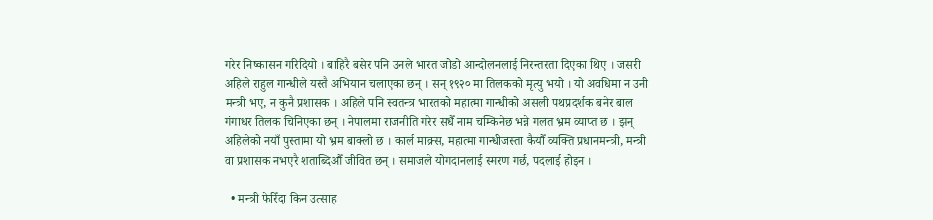गरेर निष्कासन गरिदियो । बाहिरै बसेर पनि उनले भारत जोडो आन्दोलनलाई निरन्तरता दिएका थिए । जसरी अहिले राहुल गान्धीले यस्तै अभियान चलाएका छन् । सन् १९२० मा तिलकको मृत्यु भयो । यो अवधिमा न उनी मन्त्री भए, न कुनै प्रशासक । अहिले पनि स्वतन्त्र भारतको महात्मा गान्धीको असली पथप्रदर्शक बनेर बाल गंगाधर तिलक चिनिएका छन् । नेपालमा राजनीति गरेर सधैँ नाम चम्किनेछ भन्ने गलत भ्रम व्याप्त छ । झन् अहिलेको नयाँ पुस्तामा यो भ्रम बाक्लो छ । कार्ल माक्र्स, महात्मा गान्धीजस्ता कैयौँ व्यक्ति प्रधानमन्त्री, मन्त्री वा प्रशासक नभएरै शताब्दिऔँ जीवित छन् । समाजले योगदानलाई स्मरण गर्छ, पदलाई होइन ।

  • मन्त्री फेरिँदा किन उत्साह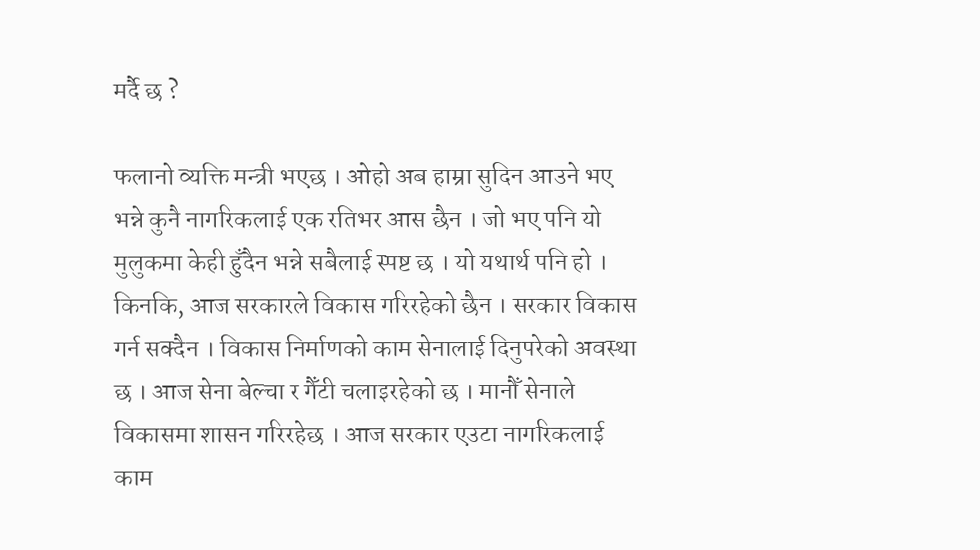मर्दै छ ?

फलानो व्यक्ति मन्त्री भएछ । ओहो अब हाम्रा सुदिन आउने भए भन्ने कुनै नागरिकलाई एक रतिभर आस छैन । जो भए पनि यो मुलुकमा केही हुँदैन भन्ने सबैलाई स्पष्ट छ । यो यथार्थ पनि हो । किनकि, आज सरकारले विकास गरिरहेको छैन । सरकार विकास गर्न सक्दैन । विकास निर्माणको काम सेनालाई दिनुपरेको अवस्था छ । आज सेना बेल्चा र गैँटी चलाइरहेको छ । मानौँ सेनाले विकासमा शासन गरिरहेछ । आज सरकार एउटा नागरिकलाई काम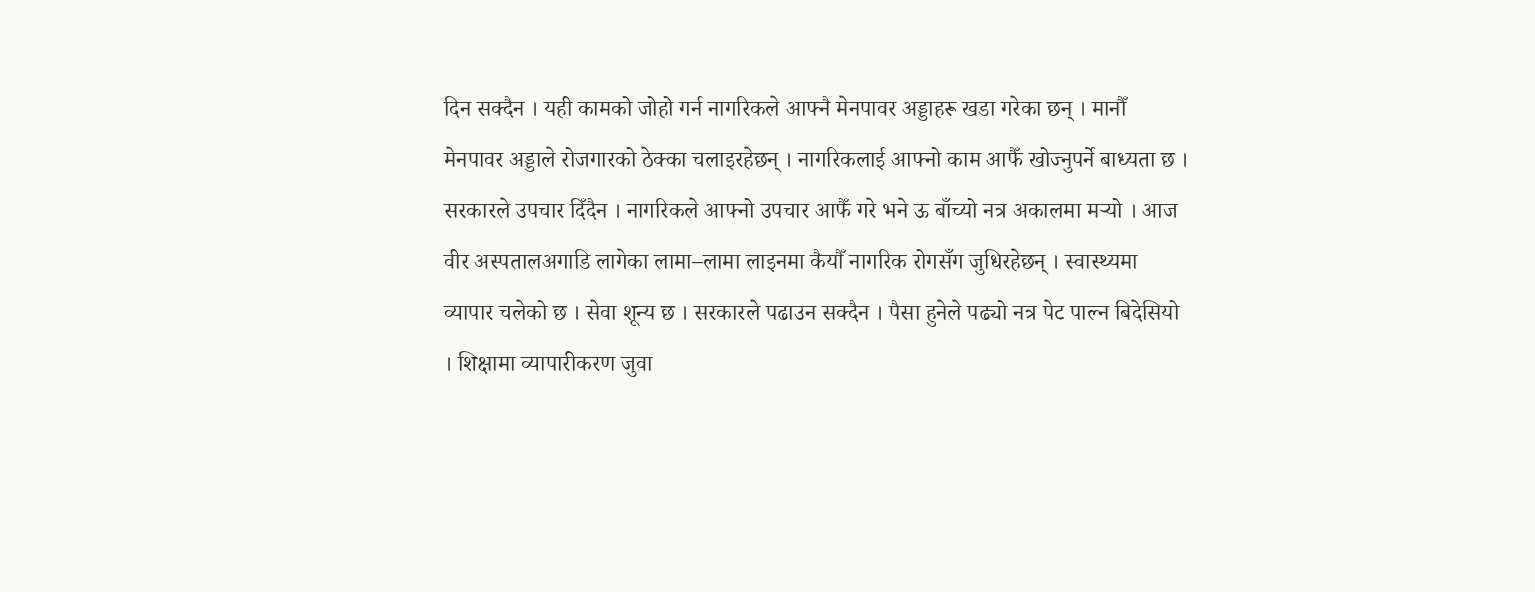दिन सक्दैन । यही कामको जोहो गर्न नागरिकले आफ्नै मेनपावर अड्डाहरू खडा गरेका छन् । मानौँ मेनपावर अड्डाले रोजगारको ठेक्का चलाइरहेछन् । नागरिकलाई आफ्नो काम आफैँ खोज्नुपर्ने बाध्यता छ । सरकारले उपचार दिँदैन । नागरिकले आफ्नो उपचार आफैँ गरे भने ऊ बाँच्यो नत्र अकालमा मर्‍यो । आज वीर अस्पतालअगाडि लागेका लामा–लामा लाइनमा कैयौँ नागरिक रोगसँग जुधिरहेछन् । स्वास्थ्यमा व्यापार चलेको छ । सेवा शून्य छ । सरकारले पढाउन सक्दैन । पैसा हुनेले पढ्यो नत्र पेट पाल्न बिदेसियो । शिक्षामा व्यापारीकरण जुवा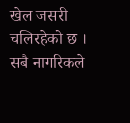खेल जसरी चलिरहेको छ । सबै नागरिकले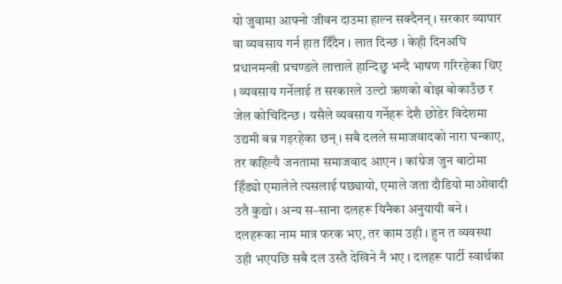यो जुवामा आफ्नो जीवन दाउमा हाल्न सक्दैनन् । सरकार व्यापार वा व्यवसाय गर्न हात दिँदैन । लात दिन्छ । केही दिनअघि प्रधानमन्त्री प्रचण्डले लात्ताले हान्दिछु भन्दै भाषण गरिरहेका थिए । व्यवसाय गर्नेलाई त सरकारले उल्टो ऋणको बोझ बोकाउँछ र जेल कोचिदिन्छ । यसैले व्यवसाय गर्नेहरू देशै छोडेर विदेशमा उद्यमी बन्न गइरहेका छन् । सबै दलले समाजवादको नारा घन्काए, तर कहिल्यै जनतामा समाजवाद आएन । कांग्रेज जुन बाटोमा हिँड्यो एमालेले त्यसलाई पछ्यायो, एमाले जता दौडियो माओवादी उतै कुद्यो । अन्य स–साना दलहरू यिनैका अनुयायी बने । दलहरूका नाम मात्र फरक भए, तर काम उही । हुन त व्यवस्था उही भएपछि सबै दल उस्तै देखिने नै भए । दलहरू पार्टी स्वार्थका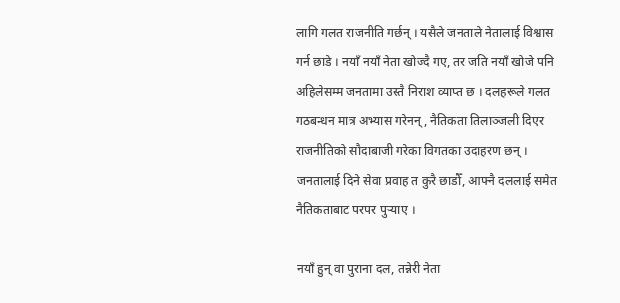लागि गलत राजनीति गर्छन् । यसैले जनताले नेतालाई विश्वास गर्न छाडे । नयाँ नयाँ नेता खोज्दै गए, तर जति नयाँ खोजे पनि अहिलेसम्म जनतामा उस्तै निराश व्याप्त छ । दलहरूले गलत गठबन्धन मात्र अभ्यास गरेनन्, नैतिकता तिलाञ्जली दिएर राजनीतिको सौदाबाजी गरेका विगतका उदाहरण छन् । जनतालाई दिने सेवा प्रवाह त कुरै छाडौँ, आफ्नै दललाई समेत नैतिकताबाट परपर पुर्‍याए ।

नयाँ हुन् वा पुराना दल, तन्नेरी नेता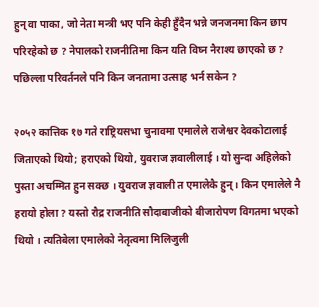हुन् वा पाका, जो नेता मन्त्री भए पनि केही हुँदैन भन्ने जनजनमा किन छाप परिरहेको छ ? नेपालको राजनीतिमा किन यति विघ्न नैराश्य छाएको छ ? पछिल्ला परिवर्तनले पनि किन जनतामा उत्साह भर्न सकेन ?

२०५२ कात्तिक १७ गते राष्ट्रियसभा चुनावमा एमालेले राजेश्वर देवकोटालाई जिताएको थियो; हराएको थियो, युवराज ज्ञवालीलाई । यो सुन्दा अहिलेको पुस्ता अचम्मित हुन सक्छ । युवराज ज्ञवाली त एमालेकै हुन् । किन एमालेले नै हरायो होला ? यस्तो रौद्र राजनीति सौदाबाजीको बीजारोपण विगतमा भएको थियो । त्यतिबेला एमालेको नेतृत्वमा मिलिजुली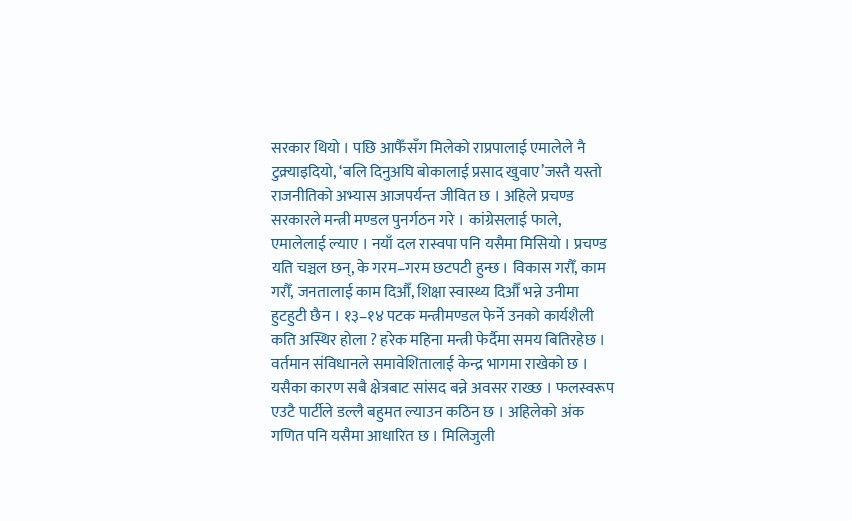सरकार थियो । पछि आफैँसँग मिलेको राप्रपालाई एमालेले नै टुक्र्याइदियो, ‘बलि दिनुअघि बोकालाई प्रसाद खुवाए’जस्तै यस्तो राजनीतिको अभ्यास आजपर्यन्त जीवित छ । अहिले प्रचण्ड सरकारले मन्त्री मण्डल पुनर्गठन गरे । कांग्रेसलाई फाले, एमालेलाई ल्याए । नयाँ दल रास्वपा पनि यसैमा मिसियो । प्रचण्ड यति चञ्चल छन्, के गरम–गरम छटपटी हुन्छ । विकास गरौँ, काम गरौँ, जनतालाई काम दिऔँ, शिक्षा स्वास्थ्य दिऔँ भन्ने उनीमा हुटहुटी छैन । १३–१४ पटक मन्त्रीमण्डल फेर्ने उनको कार्यशैली कति अस्थिर होला ? हरेक महिना मन्त्री फेर्दैमा समय बितिरहेछ । वर्तमान संविधानले समावेशितालाई केन्द्र भागमा राखेको छ । यसैका कारण सबै क्षेत्रबाट सांसद बन्ने अवसर राख्छ । फलस्वरूप एउटै पार्टीले डल्लै बहुमत ल्याउन कठिन छ । अहिलेको अंक गणित पनि यसैमा आधारित छ । मिलिजुली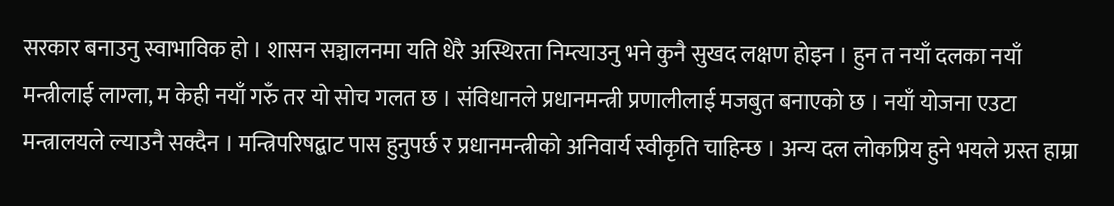सरकार बनाउनु स्वाभाविक हो । शासन सञ्चालनमा यति धेरै अस्थिरता निम्त्याउनु भने कुनै सुखद लक्षण होइन । हुन त नयाँ दलका नयाँ मन्त्रीलाई लाग्ला, म केही नयाँ गरुँ तर यो सोच गलत छ । संविधानले प्रधानमन्त्री प्रणालीलाई मजबुत बनाएको छ । नयाँ योजना एउटा मन्त्रालयले ल्याउनै सक्दैन । मन्त्रिपरिषद्बाट पास हुनुपर्छ र प्रधानमन्त्रीको अनिवार्य स्वीकृति चाहिन्छ । अन्य दल लोकप्रिय हुने भयले ग्रस्त हाम्रा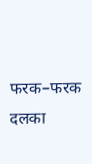फरक–फरक दलका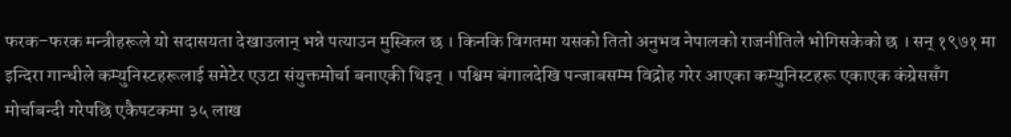फरक–फरक मन्त्रीहरूले यो सदासयता देखाउलान् भन्ने पत्याउन मुस्किल छ । किनकि विगतमा यसको तितो अनुभव नेपालको राजनीतिले भोगिसकेको छ । सन् १९७१ मा इन्दिरा गान्धीले कम्युनिस्टहरूलाई समेटेर एउटा संयुक्तमोर्चा बनाएकी थिइन् । पश्चिम बंगालदेखि पन्जाबसम्म विद्रोह गरेर आएका कम्युनिस्टहरू एकाएक कंग्रेससँग मोर्चाबन्दी गरेपछि एकैपटकमा ३५ लाख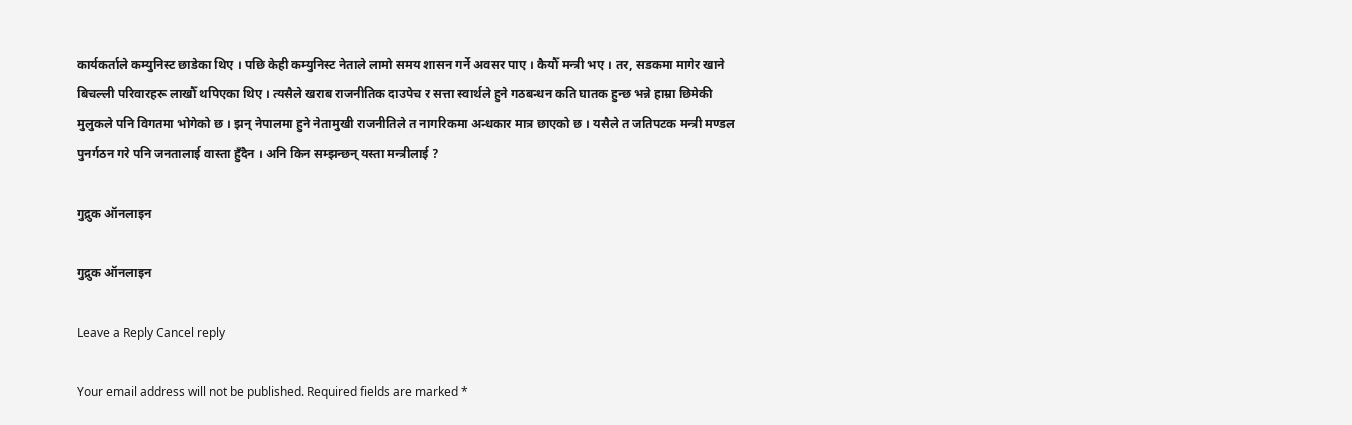कार्यकर्ताले कम्युनिस्ट छाडेका थिए । पछि केही कम्युनिस्ट नेताले लामो समय शासन गर्ने अवसर पाए । कैयौँ मन्त्री भए । तर, सडकमा मागेर खाने बिचल्ली परिवारहरू लाखौँ थपिएका थिए । त्यसैले खराब राजनीतिक दाउपेच र सत्ता स्वार्थले हुने गठबन्धन कति घातक हुन्छ भन्ने हाम्रा छिमेकी मुलुकले पनि विगतमा भोगेको छ । झन् नेपालमा हुने नेतामुखी राजनीतिले त नागरिकमा अन्धकार मात्र छाएको छ । यसैले त जतिपटक मन्त्री मण्डल पुनर्गठन गरे पनि जनतालाई वास्ता हुँदैन । अनि किन सम्झन्छन् यस्ता मन्त्रीलाई ?

गुद्रुक ऑनलाइन

गुद्रुक ऑनलाइन

Leave a Reply Cancel reply

Your email address will not be published. Required fields are marked *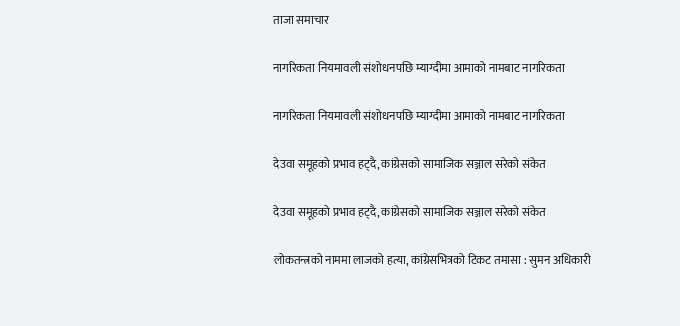ताजा समाचार

नागरिकता नियमावली संशोधनपछि म्याग्दीमा आमाको नामबाट नागरिकता

नागरिकता नियमावली संशोधनपछि म्याग्दीमा आमाको नामबाट नागरिकता

देउवा समूहको प्रभाव हट्दै, कांग्रेसको सामाजिक सञ्जाल सरेको संकेत

देउवा समूहको प्रभाव हट्दै, कांग्रेसको सामाजिक सञ्जाल सरेको संकेत

लोकतन्त्रको नाममा लाजको हत्या, कांग्रेसभित्रको टिकट तमासा : सुमन अधिकारी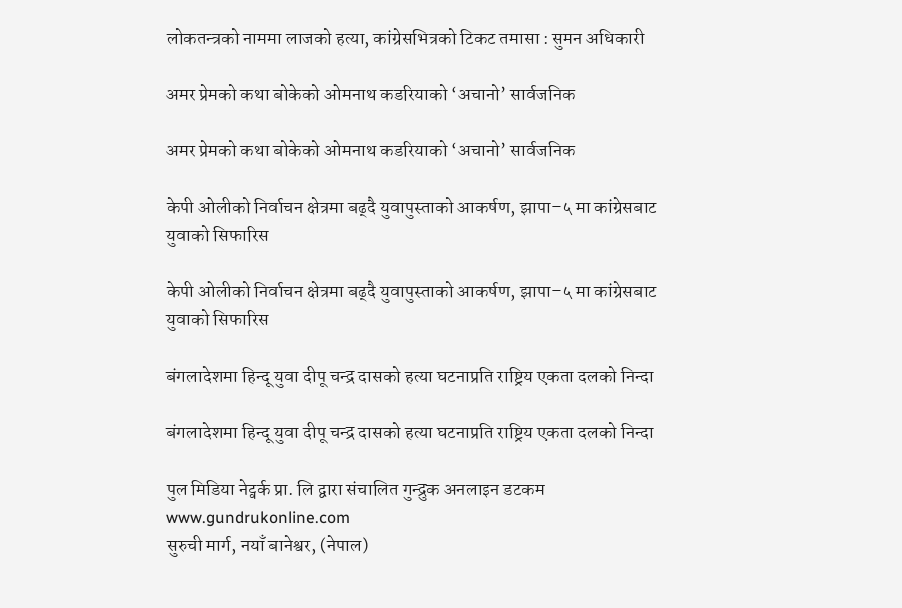लोकतन्त्रको नाममा लाजको हत्या, कांग्रेसभित्रको टिकट तमासा : सुमन अधिकारी

अमर प्रेमको कथा बोकेको ओमनाथ कडरियाको ‘अचानो’ सार्वजनिक

अमर प्रेमको कथा बोकेको ओमनाथ कडरियाको ‘अचानो’ सार्वजनिक

केपी ओलीको निर्वाचन क्षेत्रमा बढ्दै युवापुस्ताको आकर्षण, झापा–५ मा कांग्रेसबाट युवाको सिफारिस

केपी ओलीको निर्वाचन क्षेत्रमा बढ्दै युवापुस्ताको आकर्षण, झापा–५ मा कांग्रेसबाट युवाको सिफारिस

बंगलादेशमा हिन्दू युवा दीपू चन्द्र दासको हत्या घटनाप्रति राष्ट्रिय एकता दलको निन्दा

बंगलादेशमा हिन्दू युवा दीपू चन्द्र दासको हत्या घटनाप्रति राष्ट्रिय एकता दलको निन्दा

पुल मिडिया नेट्वर्क प्रा. लि द्वारा संचालित गुन्द्रुक अनलाइन डटकम
www.gundrukonline.com
सुरुची मार्ग, नयाँ बानेश्वर, (नेपाल)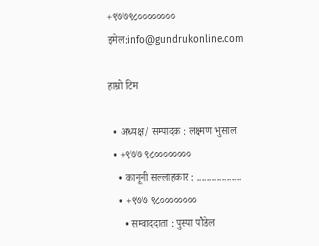+९७७९८००००००००
इमेल:info@gundrukonline.com

हाम्रो टिम

  • अध्यक्ष/ सम्पादक : लक्ष्मण भुसाल
  • +९७७ ९८००००००००
    • कानूनी सल्लाहकार : ..................
    • +९७७ ९८००००००००
      • सम्वाददाता : पुस्पा पौडेल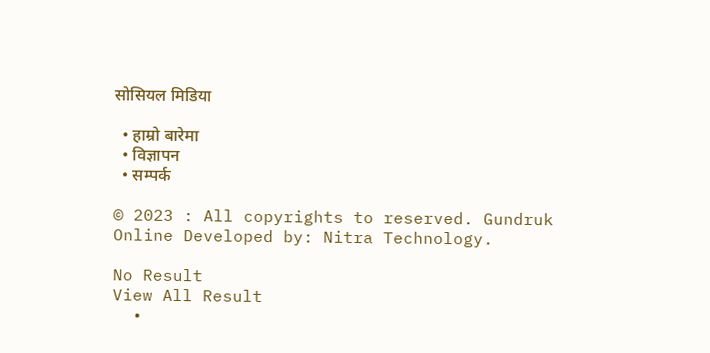सोसियल मिडिया

  • हाम्रो बारेमा
  • विज्ञापन
  • सम्पर्क

© 2023 : All copyrights to reserved. Gundruk Online Developed by: Nitra Technology.

No Result
View All Result
  •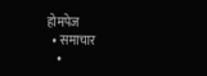होमपेज
  • समाचार
    •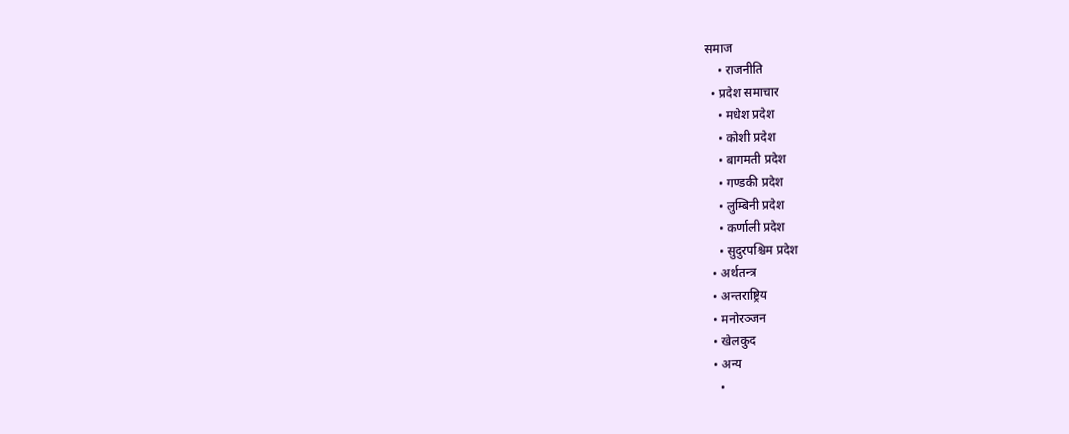समाज
    • राजनीति
  • प्रदेश समाचार
    • मधेश प्रदेश
    • कोशी प्रदेश
    • बागमती प्रदेश
    • गण्डकी प्रदेश
    • लुम्बिनी प्रदेश
    • कर्णाली प्रदेश
    • सुदुरपश्चिम प्रदेश
  • अर्थतन्त्र
  • अन्तराष्ट्रिय
  • मनोरञ्जन
  • खेलकुद
  • अन्य
    •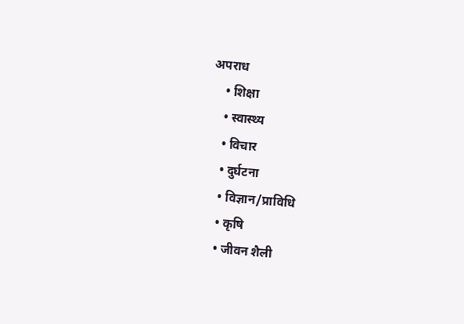अपराध
    • शिक्षा
    • स्वास्थ्य
    • विचार
    • दुर्घटना
    • विज्ञान/प्राविधि
    • कृषि
    • जीवन शैली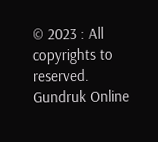© 2023 : All copyrights to reserved. Gundruk Online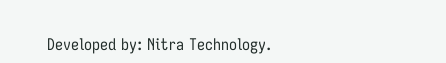Developed by: Nitra Technology.